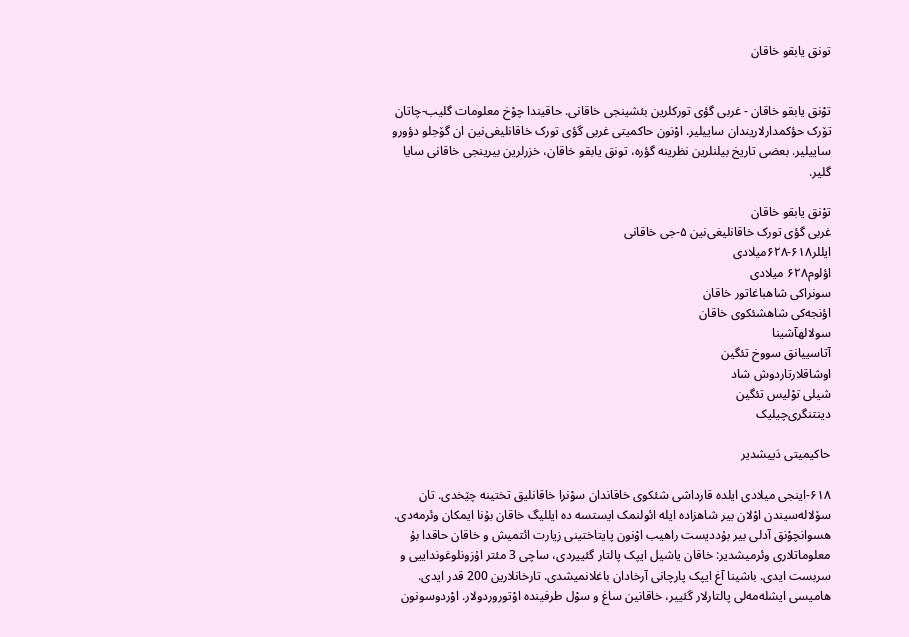تونق يابقو خاقان


توْنق يابقو خاقان - غربی گؤی تورکلرین بئشینجی خاقانی. حاقیندا چوْخ معلومات گلیب-چاتان تۆرک حؤکمدارلاریندان سايیلیر. اوْنون حاکمیتی غربی گؤی تورک خاقانلیغی‌نین ان گۆجلو دؤورو سايیلیر. بعضی تاریخ بیلنلرین نظرینه گؤره، تونق یابقو خاقان، خزرلرین بیرینجی خاقانی سایا گلیر.

توْنق یابقو خاقان
غربی گؤی تورک خاقانلیغی‌نین ۵-جی خاقانی
ایللر۶۱۸-۶۲۸میلادی
اؤلوم۶۲۸ میلادی
سونراکی شاهباغاتور خاقان
اؤنجه‌کی شاهشئکوی خاقان
سولالهآشینا
آتاسییانق سووخ تئگین
اوشاقلارتاردوش شاد
شیلی توْلیس تئگین
دینتنگری‌چیلیک

حاکیمیتی دَییشدیر

۶۱۸-اینجی میلادی ایلده قارداشی شئکوی خاقاندان سوْنرا خاقانلیق تختینه چێخدی. تان سۆلاله‌سیندن اوْلان بیر شاهزاده ایله ائولنمک ایستسه ده ایللیگ خاقان بۇنا ایمکان وئرمه‌دی. هسوانچوْنق آدلی بیر بۇددیست راهیب اوْنون پايتاختینی زیارت ائتمیش و خاقان حاقدا بۇ معلوماتلاری وئرمیشدیر: خاقان ياشیل ایپک پالتار گئيیردی، ساچی 3 مئتر اۇزونلوغوندايیی و سربست ایدی. باشینا آغ ایپک پارچانی آرخادان باغلانمیشدی. تارخانلارین 200 قدر ایدی. هامیسی ایشله‌مه‌لی پالتارلار گئيیر، خاقانین ساغ و سوْل طرفینده اوْتوروردولار. اوْردوسونون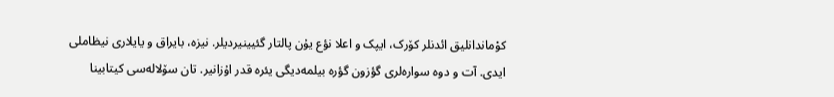کوْماندانلیق ائدنلر کۆرک، ایپک و اعلا نؤع يۇن پالتار گئيینیردیلر. نیزه، بايراق و يايلاری نیظاملی ایدی. آت و دوه سواره‌لری گؤزون گؤره بیلمه‌دیگی يئره قدر اۇزانیر. تان سۆلاله‌سی کیتابینا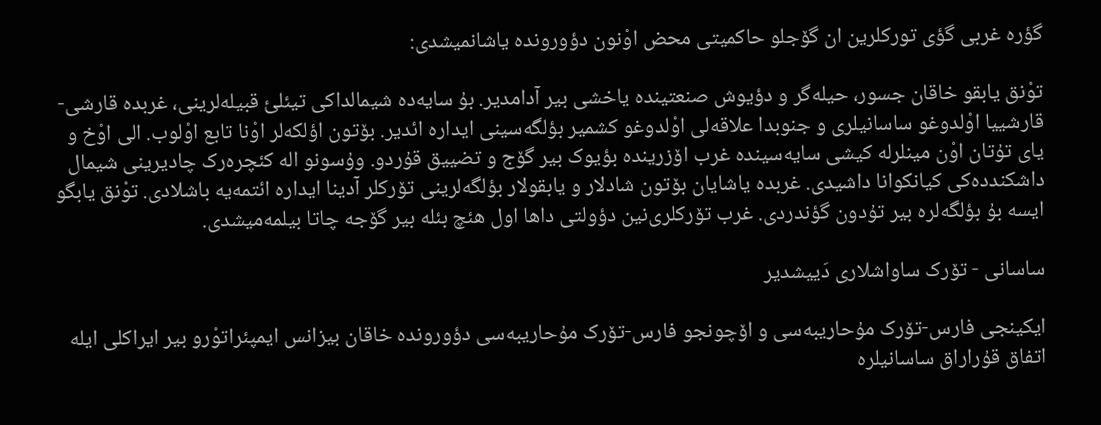گؤره غربی گؤی تورکلرین ان گۆجلو حاکمیتی محض اوْنون دؤورونده ياشانمیشدی:

توْنق يابقو خاقان جسور، حیله‌‌گر و دؤيوش صنعتینده ياخشی بیر آدامدیر. بۇ سايه‌ده شیمالداکی تیئلئ قبیله‌لرینی، غربده قارشی-قارشیيا اوْلدوغو ساسانیلری و جنوبدا علاقه‌‌لی اوْلدوغو کشمیر بؤلگه‌سینی ایداره ائدیر. بۆتون اؤلکه‌لر اوْنا تابع اوْلوب. الی اوْخ و يای تۇتان اوْن مینلرله کیشی سايه‌سینده غرب اۆزرینده بؤيوک بیر گۆج و تضییق قۇردو. وۇسونو اله کئچره‌رک چادیرینی شیمال داشکندده‌کی کیانکوانا داشیدی. غربده ياشايان بۆتون شادلار و يابقولار بؤلگه‌لرینی تۆرکلر آدینا ایداره ائتمه‌يه باشلادی. توْنق يابگو ایسه بۇ بؤلگه‌لره بیر تۇدون گؤندردی. غرب تۆرکلری‌نین دؤولتی داها اول هئچ بئله بیر گۆجه چاتا بیلمه‌میشدی.

ساسانی - تۆرک ساواشلاری دَییشدیر

ایکینجی فارس-تۆرک مۇحاریبه‌‌سی و اۆچونجو فارس-تۆرک مۇحاریبه‌‌سی دؤورونده خاقان بیزانس ایمپئراتوْرو بیر ایراکلی ایله اتفاق قۇراراق ساسانیلره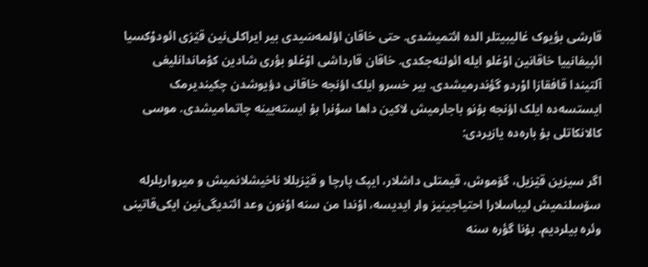قارشی بؤيوک غالیبیتلر الده ائتمیشدی. حتی خاقان اؤلمه‌سَيدی بیر ایراکلی‌نین قێزی ائودوْکسیا ائپیفانیيا خاقانین اوْغلو ایله ائولنه‌جکدی. خاقان قارداشی اوْغلو بؤری شادین کوْماندانلیغی آلتیندا قافقازا اوْردو گؤندرمیشدی. بیر خسرو ایلک اؤنجه خاقانی دؤيوشدن چکیندیرمک ایستسه‌ده ایلک اؤنجه بۇنو باجارمیش لاکین داها سوْنرا بۇ ایسته‌يینه چاتمامیشدی. موسی کالانکاتلی بۇ باره‌ده يازیردی:

اگر سیزین قێزیل، گۆموش، قيمتلی داشلار، ایپک پارچا و قێزیللا ناخیشلانمیش و میرواریلرله سۆسلنمیش لیباسلارا احتیاجینیز وار ایدیسه، اوْندا من سنه اوْنون وعد ائتدیگی‌نین ایکی‌قاتینی وئره بیلردیم. بۇنا گؤره سنه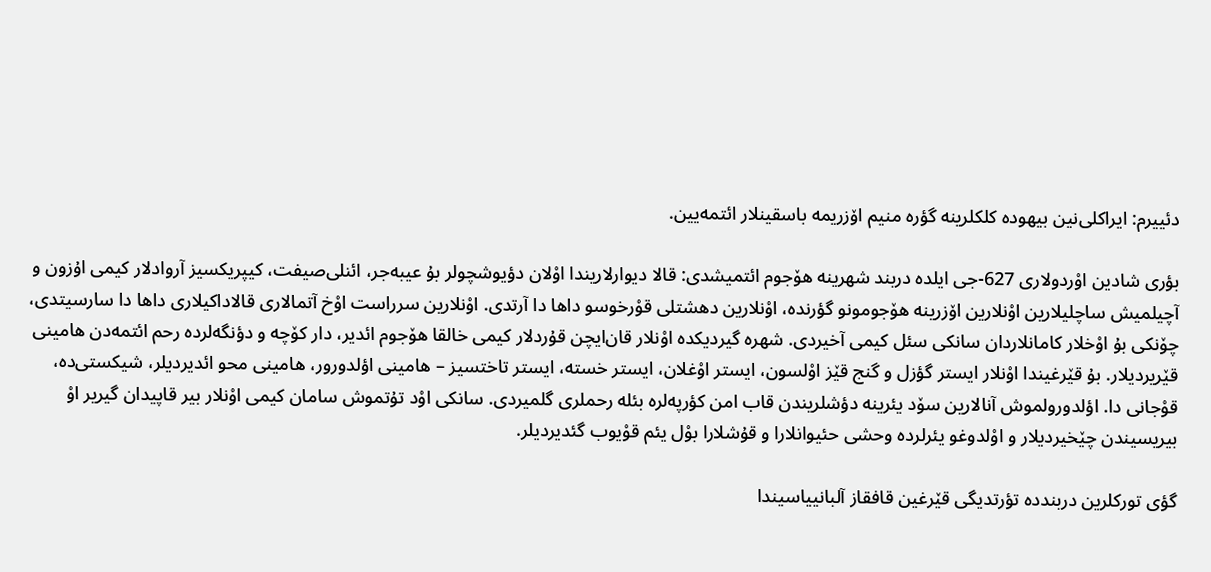دئيیرم: ایراکلی‌نین بیهوده کلکلرینه گؤره منیم اۆزریمه باسقینلار ائتمه‌يین.

بؤری شادین اوْردولاری 627-جی ایلده دربند شهرینه هۆجوم ائتمیشدی: قالا دیوارلاریندا اوْلان دؤيوشچولر بۇ عيبه‌جر، ائنلی‌صیفت، کیپریکسیز آروادلار کیمی اۇزون و آچیلمیش ساچلیلارین اوْنلارین اۆزرینه هۆجومونو گؤرنده، اوْنلارین دهشتلی قوْرخوسو داها دا آرتدی. اوْنلارین سرراست اوْخ آتمالاری قالاداکیلاری داها دا سارسیتدی، چۆنکی بۇ اوْخلار کامانلاردان سانکی سئل کیمی آخیردی. شهره گیردیکده اوْنلار قان‌ایچن قۇردلار کیمی خالقا هۆجوم ائدیر، دار کۆچه و دؤنگه‌لرده رحم ائتمه‌دن هامینی قێریردیلار. بۇ قێرغیندا اوْنلار ایستر گؤزل و گنج قێز اوْلسون، ایستر اوْغلان، ایستر خسته، ایستر تاختسیز – هامینی اؤلدورور، هامینی محو ائدیردیلر، شیکستی‌ده، قوْجانی دا. اؤلدورولموش آنالارین سۆد يئرینه دؤشلریندن قاب امن کؤرپه‌لره بئله رحملری گلمیردی. سانکی اوْد تۇتموش سامان کیمی اوْنلار بیر قاپیدان گیریر اوْ بیریسیندن چێخیردیلار و اوْلدوغو يئرلرده وحشی حئیوانلارا و قۇشلارا بوْل يئم قوْيوب گئدیردیلر.

گؤی تورکلرین دربندده تؤرتدیگی قێرغین قافقاز آلبانیياسیندا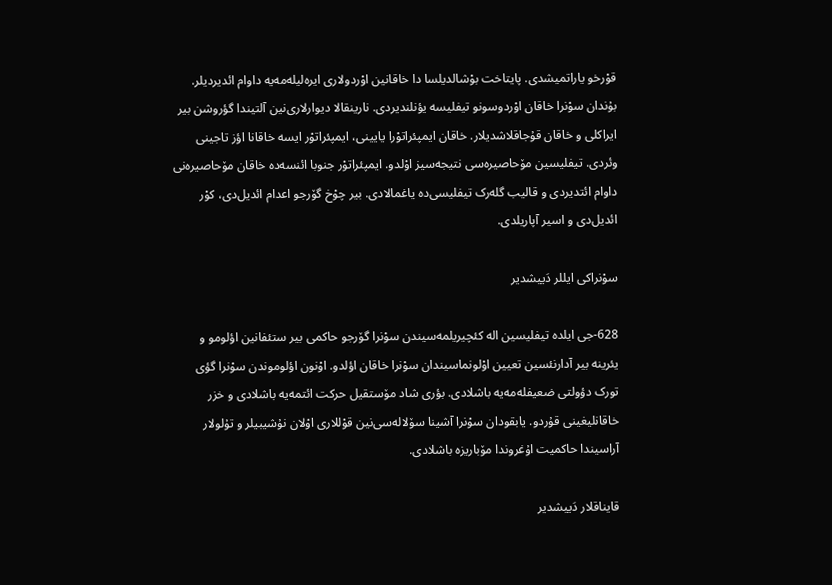قوْرخو ياراتمیشدی. پايتاخت بوْشالدیلسا دا خاقانین اوْردولاری ایره‌لیله‌مه‌يه داوام ائدیردیلر. بۇندان سوْنرا خاقان اوْردوسونو تیفلیسه يؤنلندیردی. نارینقالا دیوارلاری‌نین آلتیندا گؤروشن بیر ایراکلی و خاقان قۇجاقلاشدیلار. خاقان ایمپئراتوْرا يايینی، ایمپئراتوْر ایسه خاقانا اؤز تاجینی وئردی. تیفلیسین مۆحاصیره‌‌سی نتیجه‌سیز اوْلدو. ایمپئراتوْر جنوبا ائنسه‌ده خاقان مۆحاصیره‌‌نی داوام ائتدیردی و قالیب گله‌رک تیفلیسی‌ده ياغمالادی. بیر چوْخ گۆرجو اعدام ائدیل‌دی، کوْر ائدیل‌دی و اسیر آپاریلدی.

سوْنراکی ایللر دَییشدیر

628-جی ایلده تیفلیسین اله کئچیریلمه‌سیندن سوْنرا گۆرجو حاکمی بیر ستئفانین اؤلومو و يئرینه بیر آدارنئسین تعیین اوْلونماسیندان سوْنرا خاقان اؤلدو. اوْنون اؤلوموندن سوْنرا گؤی تورک دؤولتی ضعیفله‌مه‌يه باشلادی. بؤری شاد مۆستقیل حرکت ائتمه‌يه باشلادی و خزر خاقانلیغینی قۇردو. يابقودان سوْنرا آشینا سۆلاله‌سی‌نین قوْللاری اوْلان نۇشیبیلر و تۇلولار آراسیندا حاکمیت اۇغروندا مۆباریزه باشلادی.

قایناقلار دَییشدیر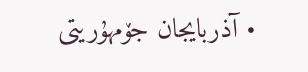• آذربایجان جۆمهۇریتی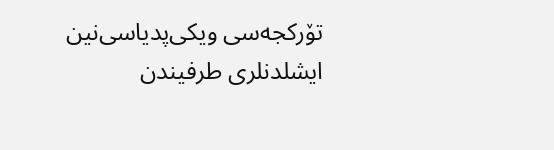تۆرکجه‌سی ویکی‌پدیاسی‌نین ایشلدنلری طرفیندن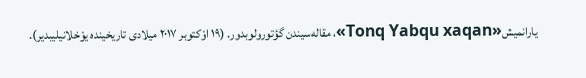یارانمیش«Tonq Yabqu xaqan»، مقاله‌سیندن گؤتورولوبدور. (۱۹ اوْکتوبر ۲۰۱۷ میلادی تاریخینده یوْخلانیلیبدیر).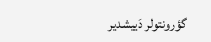گؤرونتولر دَییشدیر